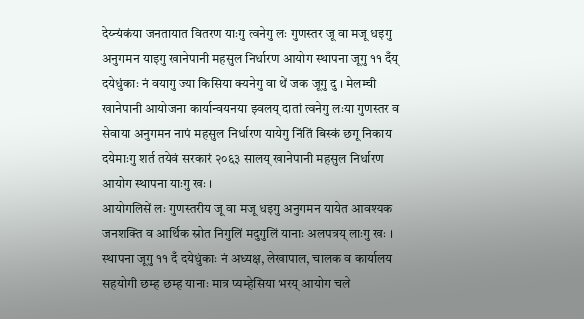देय्न्यंकंया जनतायात वितरण याःगु त्वनेगु लः गुणस्तर जू वा मजू धइगु अनुगमन याइगु खानेपानी महसुल निर्धारण आयोग स्थापना जूगु ११ दँय् दयेधुंकाः नं वयागु ज्या किसिया क्यनेगु वा थें जक जूगु दु । मेलम्ची खानेपानी आयोजना कार्यान्वयनया झ्वलय् दातां त्वनेगु लःया गुणस्तर व सेवाया अनुगमन नापं महसुल निर्धारण यायेगु निंतिं बिस्कं छगू निकाय दयेमाःगु शर्त तयेवं सरकारं २०६३ सालय् खानेपानी महसुल निर्धारण आयोग स्थापना याःगु खः ।
आयोगलिसें लः गुणस्तरीय जू वा मजू धइगु अनुगमन यायेत आवश्यक जनशक्ति व आर्थिक स्रोत निगुलिं मदुगुलिं यानाः अलपत्रय् लाःगु खः । स्थापना जूगु ११ दँ दयेधुंकाः नं अध्यक्ष, लेखापाल, चालक व कार्यालय सहयोगी छम्ह छम्ह यानाः मात्र प्यम्हेसिया भरय् आयोग चले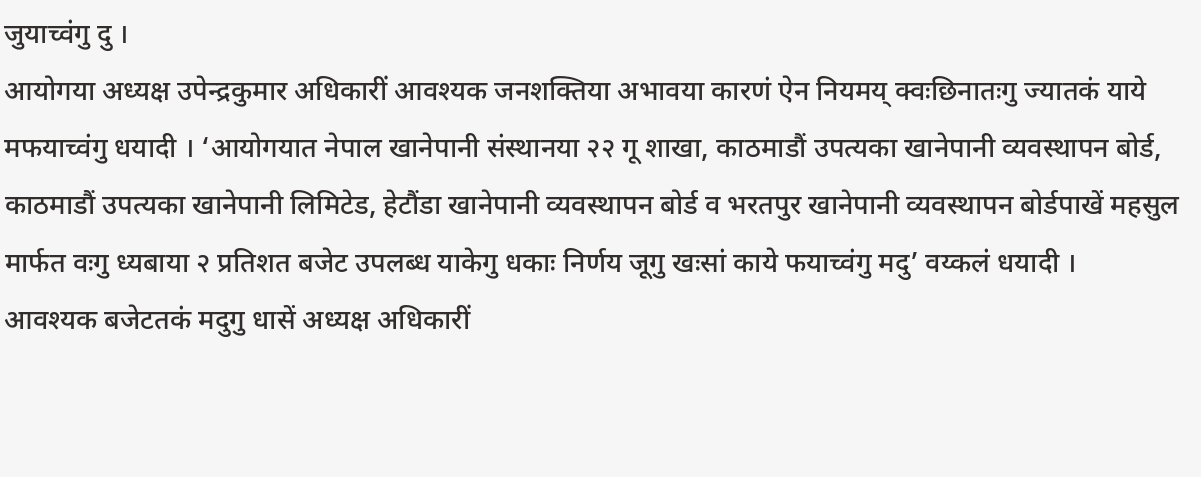जुयाच्वंगु दु ।
आयोगया अध्यक्ष उपेन्द्रकुमार अधिकारीं आवश्यक जनशक्तिया अभावया कारणं ऐन नियमय् क्वःछिनातःगु ज्यातकं याये मफयाच्वंगु धयादी । ‘आयोगयात नेपाल खानेपानी संस्थानया २२ गू शाखा, काठमाडौं उपत्यका खानेपानी व्यवस्थापन बोर्ड, काठमाडौं उपत्यका खानेपानी लिमिटेड, हेटौंडा खानेपानी व्यवस्थापन बोर्ड व भरतपुर खानेपानी व्यवस्थापन बोर्डपाखें महसुल मार्फत वःगु ध्यबाया २ प्रतिशत बजेट उपलब्ध याकेगु धकाः निर्णय जूगु खःसां काये फयाच्वंगु मदु’ वय्कलं धयादी ।
आवश्यक बजेटतकं मदुगु धासें अध्यक्ष अधिकारीं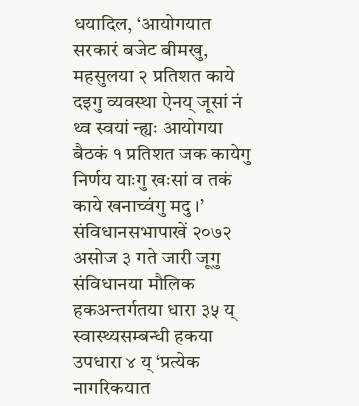धयादिल, ‘आयोगयात सरकारं बजेट बीमखु, महसुलया २ प्रतिशत काये दइगु व्यवस्था ऐनय् जूसां नं थ्व स्वयां न्ह्यः आयोगया बैठकं १ प्रतिशत जक कायेगु निर्णय याःगु खःसां व तकं काये खनाच्वंगु मदु ।’
संविधानसभापाखें २०७२ असोज ३ गते जारी जूगु संविधानया मौलिक हकअन्तर्गतया धारा ३५ य् स्वास्थ्यसम्बन्धी हकया उपधारा ४ य् ‘प्रत्येक नागरिकयात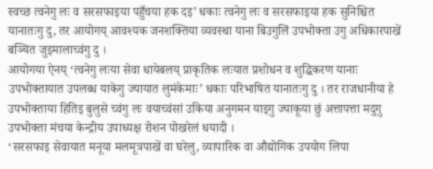स्वच्छ त्वनेगु लः व सरसफाइया पहुँचया हक दइ’ धकाः त्वनेगु लः व सरसफाइया हक सुनिश्चित यानातःगु दु, तर आयोगय् आवश्यक जनशक्तिया व्यवस्था याना बिउगुलिं उपभोक्ता उगु अधिकारपाखें बञ्चित जुइमालाच्वंगु दु ।
आयोगया ऐनय् ‘त्वनेगु लःया सेवा धायेबलय् प्राकृतिक लःयात प्रशोधन व शुद्धिकरण यानाः उपभोक्तायात उपलब्ध याकेगु ज्यायात लुमंकेमाः’ धकाः परिभाषित यानातःगु दु । तर राजधानीया हे उपभोक्ताया हितिइ बुलुसे च्वंगु लः वयाच्वंसां उकिया अनुगमन याइगु ज्याकूया छुं अत्तापत्ता मदुगु उपभोक्ता मंचया केन्द्रीय उपाध्यक्ष रोशन पोखरेलं धयादी ।
‘सरसफाइ सेवायात मनूया मलमूत्रपाखें वा घरेलु, व्यापारिक वा औद्योगिक उपयोग लिपा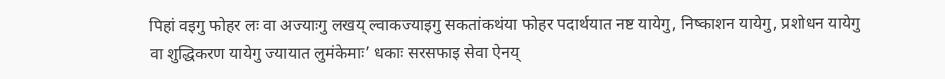पिहां वइगु फोहर लः वा अज्याःगु लखय् ल्वाकज्याइगु सकतांकथंया फोहर पदार्थयात नष्ट यायेगु, निष्काशन यायेगु, प्रशोधन यायेगु वा शुद्धिकरण यायेगु ज्यायात लुमंकेमाः’ धकाः सरसफाइ सेवा ऐनय्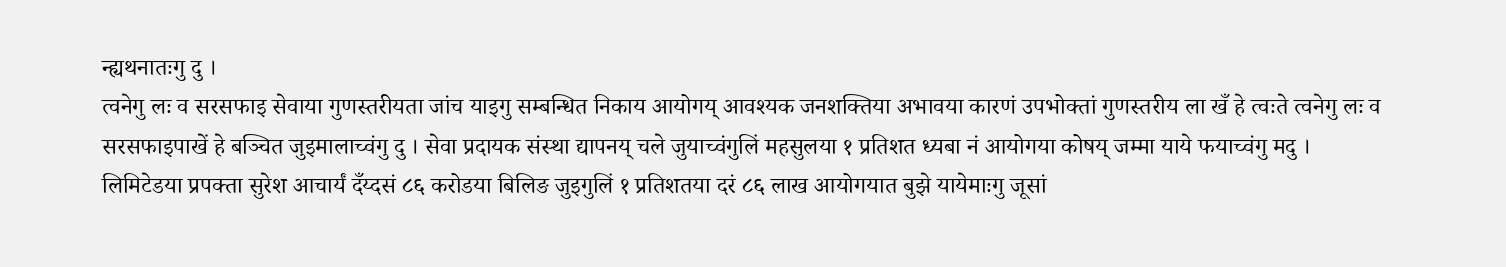न्ह्यथनातःगु दु ।
त्वनेगु लः व सरसफाइ सेवाया गुणस्तरीयता जांच याइगु सम्बन्धित निकाय आयोगय् आवश्यक जनशक्तिया अभावया कारणं उपभोक्तां गुणस्तरीय ला खँ हे त्वःते त्वनेगु लः व सरसफाइपाखें हे बञ्चित जुइमालाच्वंगु दु । सेवा प्रदायक संस्था द्यापनय् चले जुयाच्वंगुलिं महसुलया १ प्रतिशत ध्यबा नं आयोगया कोषय् जम्मा याये फयाच्वंगु मदु ।
लिमिटेडया प्रपक्ता सुरेश आचार्यं दँय्दसं ८६ करोडया बिलिङ जुइगुलिं १ प्रतिशतया दरं ८६ लाख आयोगयात बुझे यायेमाःगु जूसां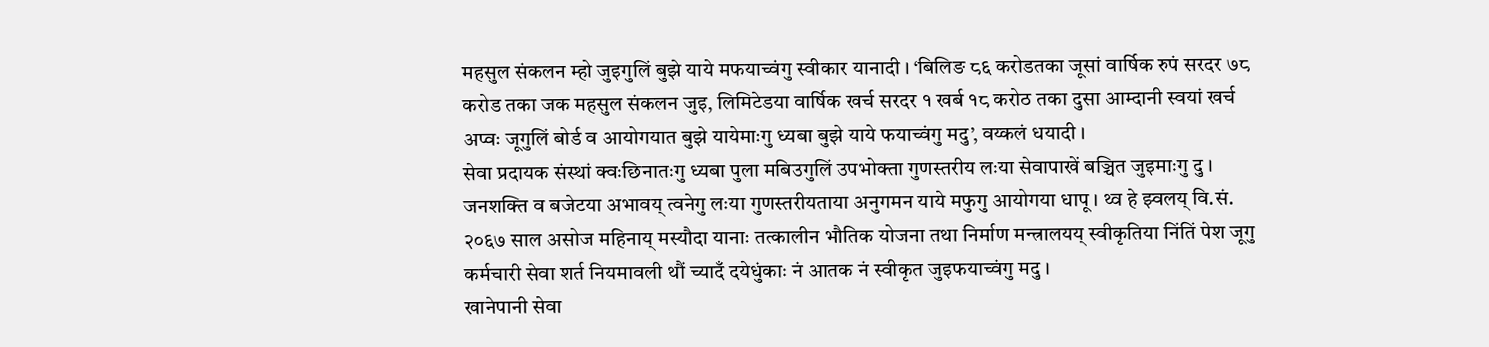महसुल संकलन म्हो जुइगुलिं बुझे याये मफयाच्वंगु स्वीकार यानादी । ‘बिलिङ ८६ करोडतका जूसां वार्षिक रुपं सरदर ७८ करोड तका जक महसुल संकलन जुइ, लिमिटेडया वार्षिक खर्च सरदर १ खर्ब १८ करोठ तका दुसा आम्दानी स्वयां खर्च अप्वः जूगुलिं बोर्ड व आयोगयात बुझे यायेमाःगु ध्यबा बुझे याये फयाच्वंगु मदु’, वय्कलं धयादी ।
सेवा प्रदायक संस्थां क्वःछिनातःगु ध्यबा पुला मबिउगुलिं उपभोक्ता गुणस्तरीय लःया सेवापाखें बञ्चित जुइमाःगु दु । जनशक्ति व बजेटया अभावय् त्वनेगु लःया गुणस्तरीयताया अनुगमन याये मफुगु आयोगया धापू । थ्व हे झ्वलय् वि.सं. २०६७ साल असोज महिनाय् मस्यौदा यानाः तत्कालीन भौतिक योजना तथा निर्माण मन्त्रालयय् स्वीकृतिया निंतिं पेश जूगु कर्मचारी सेवा शर्त नियमावली थौं च्यादँ दयेधुंकाः नं आतक नं स्वीकृत जुइफयाच्वंगु मदु ।
खानेपानी सेवा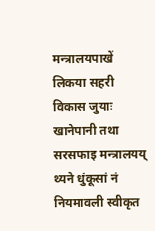मन्त्रालयपाखें लिकया सहरी विकास जुयाः खानेपानी तथा सरसफाइ मन्त्रालयय् थ्यने धुंकूसां नं नियमावली स्वीकृत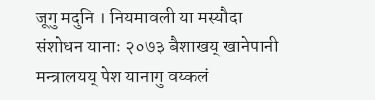जूगु मदुनि । नियमावली या मस्यौदा संशोधन यानाः २०७३ बैशाखय् खानेपानी मन्त्रालयय् पेश यानागु वय्कलं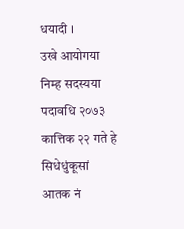धयादी ।
उखे आयोगया निम्ह सदस्यया पदावधि २०७३ कात्तिक २२ गते हे सिधेधुंकूसां आतक नं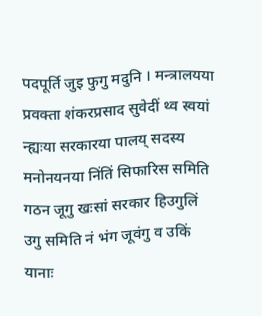पदपूर्ति जुइ फुगु मदुनि । मन्त्रालयया प्रवक्ता शंकरप्रसाद सुवेदीं थ्व स्वयां न्ह्यःया सरकारया पालय् सदस्य मनोनयनया निंतिं सिफारिस समिति गठन जूगु खःसां सरकार हिउगुलिं उगु समिति नं भंग जूवंगु व उकिं यानाः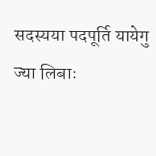सदस्यया पदपूर्ति यायेगु ज्या लिबाः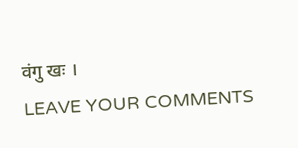वंगु खः ।
LEAVE YOUR COMMENTS